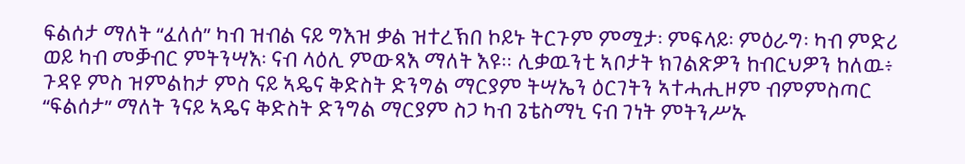ፍልሰታ ማለት “ፈለሰ” ካብ ዝብል ናይ ግእዝ ቃል ዝተረኽበ ኮይኑ ትርጉም ምሟታ፡ ምፍላይ፡ ምዕራግ፡ ካብ ምድሪ ወይ ካብ መቓብር ምትንሣእ፡ ናብ ላዕሊ ምውጻእ ማለት እዩ። ሊቃዉንቲ ኣቦታት ክገልጽዎን ከብርህዎን ከለዉ፥ ጉዳዩ ምስ ዝምልከታ ምስ ናይ ኣዴና ቅድስት ድንግል ማርያም ትሣኤን ዕርገትን ኣተሓሒዞም ብምምስጣር “ፍልሰታ” ማለት ንናይ ኣዴና ቅድስት ድንግል ማርያም ስጋ ካብ ጌቴስማኒ ናብ ገነት ምትንሥኡ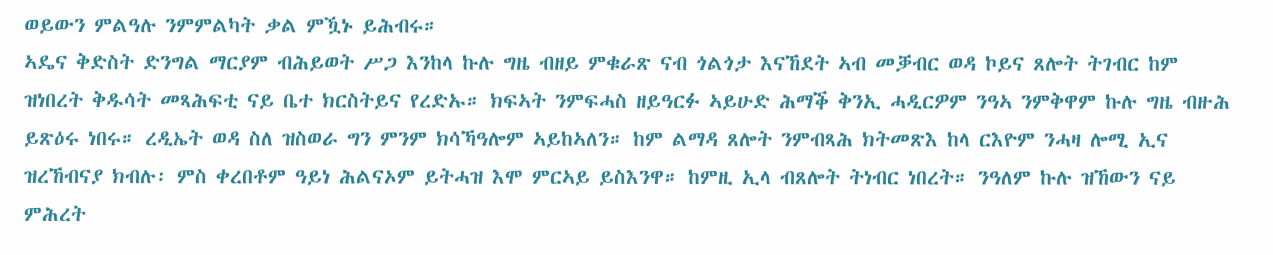ወይውን ምልዓሉ ንምምልካት ቃል ምዃኑ ይሕብሩ።
ኣዴና ቅድስት ድንግል ማርያም ብሕይወት ሥጋ እንከላ ኩሉ ግዜ ብዘይ ምቁራጽ ናብ ጎልጎታ እናኸደት ኣብ መቓብር ወዳ ኮይና ጸሎት ትገብር ከም ዝነበረት ቅዱሳት መጻሕፍቲ ናይ ቤተ ክርስትይና የረድኡ። ክፍኣት ንምፍሓስ ዘይዓርፉ ኣይሁድ ሕማቕ ቅንኢ ሓዲርዎም ንዓኣ ንምቅዋም ኩሉ ግዜ ብዙሕ ይጽዕሩ ነበሩ። ረዲኤት ወዳ ስለ ዝስወራ ግን ምንም ክሳኻዓሎም ኣይከኣለን። ከም ልማዳ ጸሎት ንምብጻሕ ክትመጽእ ከላ ርእዮም ንሓዛ ሎሚ ኢና ዝረኸብናያ ክብሉ፡ ምስ ቀረበቶም ዓይነ ሕልናኦም ይትሓዝ እሞ ምርኣይ ይስእንዋ። ከምዚ ኢላ ብጸሎት ትነብር ነበረት። ንዓለም ኩሉ ዝኸውን ናይ ምሕረት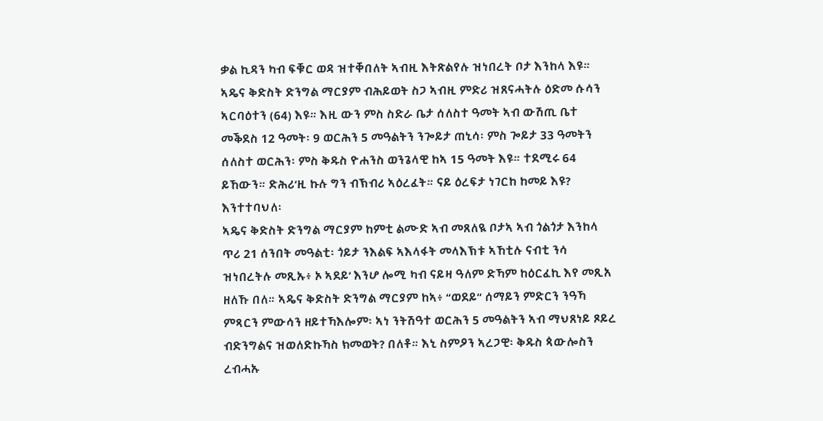ቃል ኪዳን ካብ ፍቑር ወዳ ዝተቐበለት ኣብዚ እትጽልየሉ ዝነበረት ቦታ እንከላ እዩ።
ኣዴና ቅድስት ድንግል ማርያም ብሕይወት ስጋ ኣብዚ ምድሪ ዝጸናሓትሉ ዕድመ ሱሳን ኣርባዕተን (64) እዩ። እዚ ውን ምስ ስድራ ቤታ ሰለስተ ዓመት ኣብ ውሽጢ ቤተ መቕደስ 12 ዓመት፡ 9 ወርሕን 5 መዓልትን ንጐይታ ጠኒሳ፡ ምስ ጐይታ 33 ዓመትን ሰለስተ ወርሕን፡ ምስ ቅዱስ ዮሐንስ ወንጌላዊ ከኣ 15 ዓመት እዩ። ተደሚሩ 64 ይኸውን። ድሕሪ’ዚ ኩሉ ግን ብኽብሪ ኣዕረፈት። ናይ ዕረፍታ ነገርከ ከመይ እዩ? እንተተባህለ፡
ኣዴና ቅድስት ድንግል ማርያም ከምቲ ልሙድ ኣብ መጸለዪ ቦታኣ ኣብ ጎልጎታ እንከላ ጥሪ 21 ሰንበት መዓልቲ፡ ጎይታ ንእልፍ ኣእላፋት መላእኽቱ ኣኸቲሉ ናብቲ ንሳ ዝነበረትሉ መጺኡ፥ ኦ ኣደይ’ እንሆ ሎሚ ካብ ናይዛ ዓለም ድኻም ከዕርፈኪ እየ መጺአ ዘለኹ በለ። ኣዴና ቅድስት ድንግል ማርያም ከኣ፥ “ወደይ” ሰማይን ምድርን ንዓኻ ምጻርን ምውሳን ዘይተኻእሎም፡ ኣነ ንትሽዓተ ወርሕን 5 መዓልትን ኣብ ማህጸነይ ጾይረ ብድንግልና ዝወለድኩኻስ ክመወት? በለቶ። እኒ ስምዖን ኣረጋዊ፡ ቅዱስ ጳውሎስን ረብሓኡ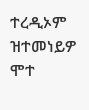ተረዲኦም ዝተመነይዎ ሞተ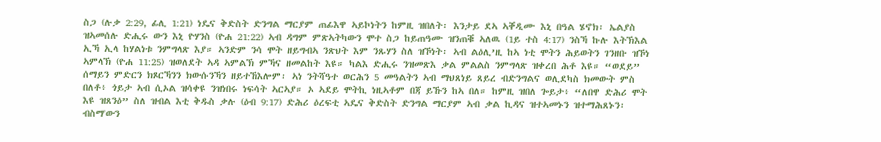ስጋ (ሉቃ 2:29, ፊሊ 1:21) ነዴና ቅድስት ድንግል ማርያም ጠፊእዋ ኣይኮነትን ከምዚ ዝበለት፡ እንታይ ደኣ ኣቐዲሙ እኒ በዓል ሄኖክ፡ ኤልያስ ዝኣመሰሉ ድሒሩ ውን እኒ ዮሃንስ (ዮሐ 21:22) ኣብ ዳግም ምጽኣትካውን ሞተ ስጋ ከይጠዓሙ ዝንጠቑ ኣለዉ (1ይ ተስ 4:17) ንስኻ ኩሉ እትኽእል ኢኻ ኢላ ከሃልነቱ ንምግላጽ እያ። ኣንድም ንሳ ሞት ዘይግብኣ ንጽህት እም ንጹሃን ስለ ዝኾነት፡ ኣብ ልዕሊ’ዚ ከኣ ነቲ ሞትን ሕይወትን ገንዘቡ ዝኾነ ኣምላኽ (ዮሐ 11:25) ዝወለደት ኣዳ ኣምልኽ ምኻና ዘመልከት እዩ። ካልእ ድሒሩ ንዝመጽእ ቃል ምልልስ ንምግላጽ ዝቀረበ ሕቶ እዩ። “ወደይ” ሰማይን ምድርን ክጾርኻንን ክውሱንኻን ዘይተኸእሎም፡ ኣነ ንትሻዓተ ወርሕን 5 መዓልትን ኣብ ማህጸነይ ጸይረ ብድንግልና ወሊደካስ ክመውት ምስ በለቶ፥ ጎይታ ኣብ ሲኦል ዝሳቀዩ ንዝነበሩ ነፍሳት ኣርኣያ። ኦ ኣደይ ሞትኪ ነዚኣቶም በጃ ይኹን ከኣ በለ። ከምዚ ዝበለ ጐይታ፥ “ለበዋ ድሕሪ ሞት እዩ ዝጸንዕ” ስለ ዝብል እቲ ቅዱስ ቃሉ (ዕብ 9:17) ድሕሪ ዕረፍቲ ኣዴና ቅድስት ድንግል ማርያም ኣብ ቃል ኪዳና ዝተኣመኑን ዝተማሕጸኑን፡ ብስማ'ውን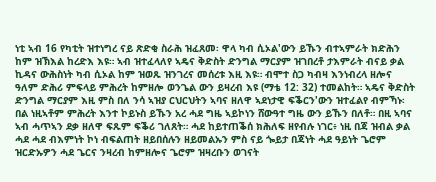ነቲ ኣብ 16 የካቲት ዝተነግረ ናይ ጽድቂ ስራሕ ዝፈጸመ፡ ዋላ ካብ ሲኦል'ውን ይኹን ብተኣምራት ክድሕን ከም ዝኽእል ከረድእ እዩ። ኣብ ዝተፈላለየ ኣዴና ቅድስት ድንግል ማርያም ዝገበረቶ ታእምራት ብናይ ቃል ኪዳና ውሕስነት ካብ ሲኦል ከም ዝወጹ ዝንገረና መሰረቱ እዚ እዩ። ብሞተ ስጋ ካብዛ እንነብረላ ዘሎና ዓለም ድሕሪ ምፍላይ ምሕረት ከምዘሎ ወንጌል ውን ይዛረብ እዩ (ማቴ 12: 32) ተመልከት። ኣዴና ቅድስት ድንግል ማርያም እዚ ምስ በለ ንሳ ኣዝያ ርህርህትን ኣባና ዘለዋ ኣደነታዊ ፍቕርን'ውን ዝተፈልየ ብምኻኑ፡ በል ነዚኣቶም ምሕረት እንተ ኮይኑስ ይኹን አረ ሓደ ግዜ ኣይኮነን ሸውዓተ ግዜ ውን ይኹን በለቶ። በዚ ኣባና ኣብ ሓጥኣን ደቃ ዘለዋ ፍጹም ፍቕሪ ገለጸት። ሓደ ከይተጠቕሰ ክሕለፍ ዘየብሉ ነገር፥ ነዚ በጃ ዝብል ቃል ሓደ ሓደ ብእምነት ኮነ ብፍልጠት ዘይበሰሉን ዘይመልኡን ምስ ናይ ጐይታ በጃነት ሓደ ዓይነት ጌሮም ዝርድኡዎን ሓደ ጌርና ንዛረብ ከምዘሎና ጌሮም ዝዛረቡን ወገናት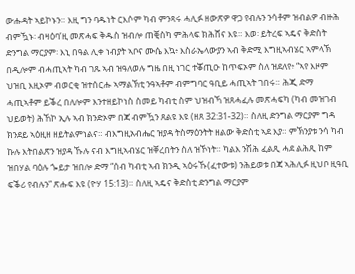ውሑዳት ኣይኮኑን። እዚ ግን ባዱነት ርእሶም ካብ ምንጻሩ ሓሊፉ ዘውጽዎ ዋጋ የብሉን ንሳቶም ዝብልዎ ብዙሕ ብምዃኑ፡ ብዛዕባ’ዚ መጽሓፍ ቅዱስ ዝብሎ ጠቒስካ ምሕላፍ ክሕሸና እዩ። እወ፡ ይትረፍ ኣዴና ቅድስት ድንግል ማርያም፡ እኒ በዓል ሊቀ ነብያት ኣቦና ሙሴ እኳ፥ እስራኤላውያን ኣብ ቅድሚ እግዚኣብሄር ኣምላኽ በዲሎም ብሓጢኣት ካብ ገጹ ኣብ ዝዓለወሉ ግዜ በዚ ነገር ተቖጢዑ ከጥፍኦም ስለ ዝደለየ፥ “ኣየ እዞም ህዝቢ እዚኦም ብወርቂ ዝተሰርሑ ኣማልኽቲ ንዓኣቶም ብምግባር ዓቢይ ሓጢኣት ገበሩ። ሕጂ ድማ ሓጢኣቶም ይቕረ በለሎም እንተዘይኮነስ ስመይ ካብቲ ስም ህዝብኻ ዝጸሓፈሉ መጽሓፍካ (ካብ መዝገብ ህይወት) ሕኸኮ ኢሉ ኣብ ክንድኦም በጃ ብምዃን ጸልዩ እዩ (ዘጸ 32:31-32)። ስለዚ ድንግል ማርያም ግዳ ክንደይ ኣዕዚዘ ዘይትልምነልና። ብእግዚአብሔር ዝያዳ ትስማዕንትት ዘልው ቅድስቲ ኣደ እያ። ምኽንያቱ ንሳ ካብ ኩሉ እትበልጽን ዝያዳ ኹሉ ናብ እግዚኣብሄር ዝቐረበትን ስለ ዝኾነት። ካልእ ንሽሕ ፈልጺ ሓደ ልሕጺ ከም ዝበሃል ባዕሉ ጐይታ ዝበሎ ድማ “ሰብ ካብቲ ኣብ ክንዲ ኣዕሩኹ(ፈተውቱ) ንሕይወቱ በጃ ኣሕሊፉ ዚህቦ ዚዓቢ ፍቕሪ የብሉን” ጽሑፍ እዩ (ዮሃ 15:13)። ስለዚ ኣዴና ቅድስቲ ድንግል ማርያም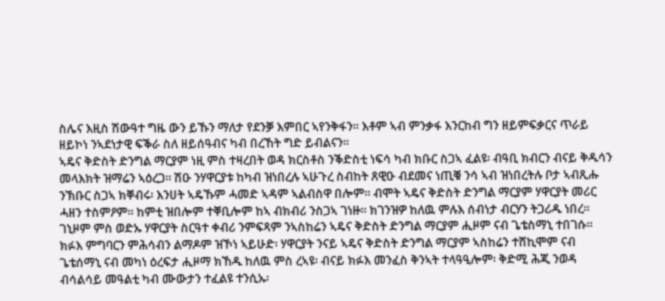ስሌና እዚስ ሽውዓተ ግዜ ውን ይኹን ማለታ የደንቓ እምበር ኣየንቅፋን። እቶም ኣብ ምንቃፋ እንርከብ ግን ዘይምፍቃርና ጥራይ ዘይኮነ ንኣደነታዊ ፍቕራ ስለ ዘይሰዓብና ካብ በረኸት ግድ ይብልናን።
ኣዴና ቅድስት ድንግል ማርያም ነዚ ምስ ተዛረበት ወዳ ክርስቶስ ንቕድስቲ ነፍሳ ካብ ክቡር ስጋኣ ፈልዩ፡ ብዓቢ ክብርን ብናይ ቅዱሳን መላእክት ዝማሬን ኣዕረጋ። ሽዑ ንሃዋርያቱ ከካብ ዝነበረሉ ኣሁጉረ ስብከት ጸዊዑ ብደመና ነጢቑ ንሳ ኣብ ዝነበረትሉ ቦታ ኣብጺሑ ንኽቡር ስጋኣ ክቐብሩ፡ እንሀት ኣዴኹም ሓመድ ኣዳም ኣልብስዋ በሎም። ብሞት ኣዴና ቅድስት ድንግል ማርያም ሃዋርያት መሪር ሓዘን ተስምዖም። ከምቲ ዝበሎም ተቐቢሎም ከኣ ብክብሪ ንስጋኣ ገነዙ። ክገንዝዎ ከለዉ ምሉእ ሰብነታ ብርሃን ትጋሪዱ ነበረ። ገኒዞም ምስ ወድኡ ሃዋርያት ስርዓተ ቀብሪ ንምፍጻም ንኣስከሬን ኣዴና ቅድስት ድንግል ማርያም ሒዞም ናብ ጌቴስማኒ ተበገሱ። ክፉእ ምግባርን ምሕሳብን ልማዶም ዝኾነ ኣይሁድ፡ ሃዋርያት ንናይ ኣዴና ቅድስት ድንግል ማርያም ኣስከሬን ተሸኪሞም ናብ ጌቴሰማኒ ናብ መካነ ዕረፍታ ሒዞማ ክኸዱ ከለዉ ምስ ረኣዩ፡ ብናይ ክፉእ መንፈስ ቅንኣት ተላዓዒሎም፡ ቅድሚ ሕጂ ንወዳ ብሳልሳይ መዓልቲ ካብ ሙውታን ተፈልዩ ተንሲኡ፡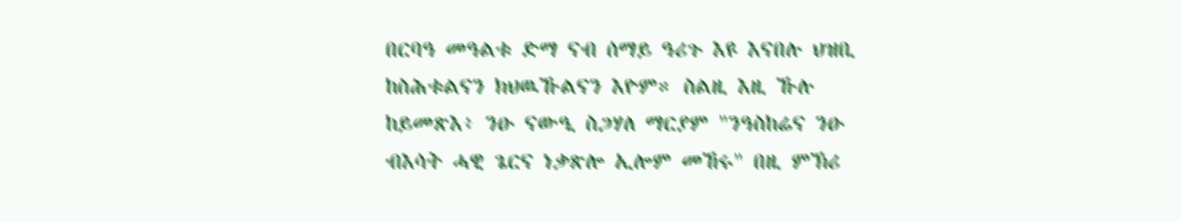በርባዓ መዓልቱ ድማ ናብ ሰማይ ዓሪጉ እዩ እናበሉ ህዝቢ ከስሕቱልናን ክህዉኹልናን እዮም። ስልዚ እዚ ኹሉ ከይመጽእ፥ ንዑ ናውዒ ስጋሃለ ማርያም "ንዓስከሬና ንዑ ብእሳት ሓዊ ጌርና ነቃጽሎ ኢሎም መኸሩ" በዚ ምኽሪ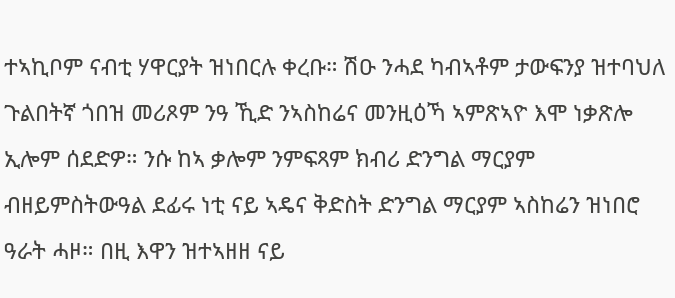ተኣኪቦም ናብቲ ሃዋርያት ዝነበርሉ ቀረቡ። ሽዑ ንሓደ ካብኣቶም ታውፍንያ ዝተባህለ ጉልበትኛ ጎበዝ መሪጾም ንዓ ኺድ ንኣስከሬና መንዚዕኻ ኣምጽኣዮ እሞ ነቃጽሎ ኢሎም ሰደድዎ። ንሱ ከኣ ቃሎም ንምፍጻም ክብሪ ድንግል ማርያም ብዘይምስትውዓል ደፊሩ ነቲ ናይ ኣዴና ቅድስት ድንግል ማርያም ኣስከሬን ዝነበሮ ዓራት ሓዞ። በዚ እዋን ዝተኣዘዘ ናይ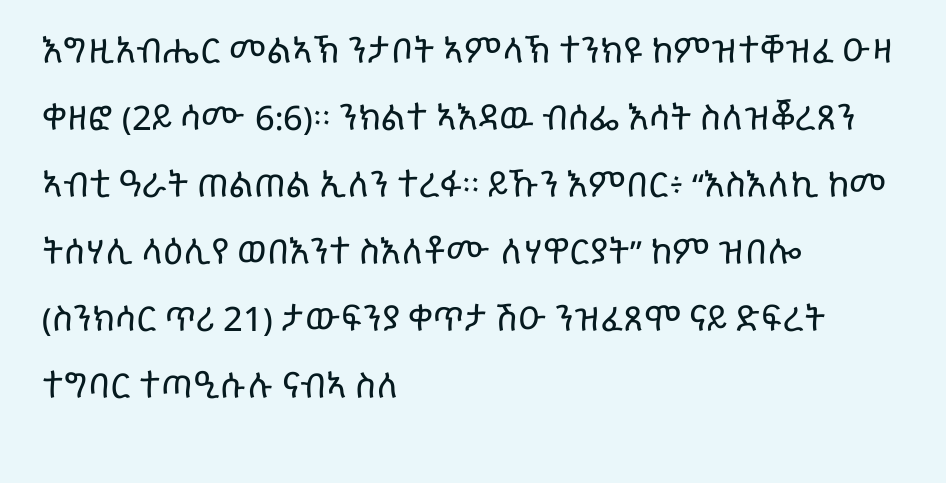እግዚአብሔር መልኣኽ ንታቦት ኣምላኽ ተንክዩ ከምዝተቐዝፈ ዑዛ ቀዘፎ (2ይ ሳሙ 6:6)። ንክልተ ኣእዳዉ ብሰፌ እሳት ስለዝቖረጸን ኣብቲ ዓራት ጠልጠል ኢለን ተረፋ። ይኹን እምበር፥ “እስእለኪ ከመ ትሰሃሊ ላዕሊየ ወበእንተ ስእለቶሙ ለሃዋርያት” ከም ዝበሎ (ስንክሳር ጥሪ 21) ታውፍንያ ቀጥታ ሽዑ ንዝፈጸሞ ናይ ድፍረት ተግባር ተጣዒሱሉ ናብኣ ስለ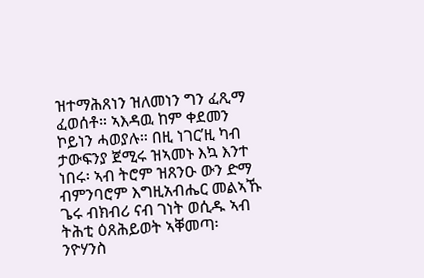ዝተማሕጸነን ዝለመነን ግን ፈጺማ ፈወሰቶ። ኣእዳዉ ከም ቀደመን ኮይነን ሓወያሉ። በዚ ነገር’ዚ ካብ ታውፍንያ ጀሚሩ ዝኣመኑ እኳ እንተ ነበሩ፡ ኣብ ትሮም ዝጸንዑ ውን ድማ ብምንባሮም እግዚአብሔር መልኣኹ ጌሩ ብክብሪ ናብ ገነት ወሲዱ ኣብ ትሕቲ ዕጸሕይወት ኣቐመጣ፡ ንዮሃንስ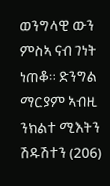ወንግላዊ ውን ምስኣ ናብ ገነት ነጠቆ። ድንግል ማርያም ኣብዚ ንክልተ ሚእትን ሽዱሽተን (206)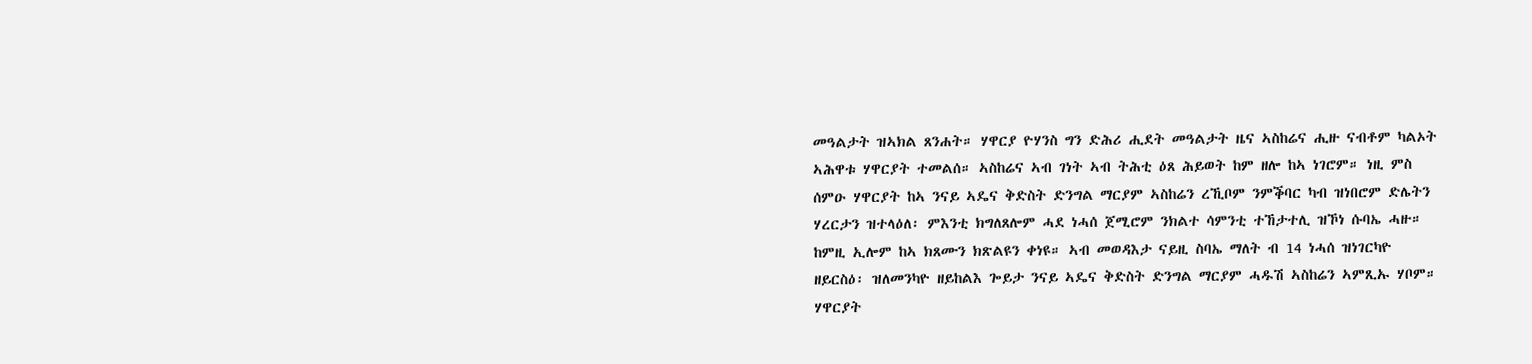መዓልታት ዝኣክል ጸንሐት። ሃዋርያ ዮሃንስ ግን ድሕሪ ሒደት መዓልታት ዜና ኣስከሬና ሒዙ ናብቶም ካልኦት ኣሕዋቱ ሃዋርያት ተመልሰ። ኣስከሬና ኣብ ገነት ኣብ ትሕቲ ዕጸ ሕይወት ከም ዘሎ ከኣ ነገሮም። ነዚ ምስ ሰምዑ ሃዋርያት ከኣ ንናይ ኣዴና ቅድስት ድንግል ማርያም ኣስከሬን ረኺቦም ንምቕባር ካብ ዝነበሮም ድሌትን ሃረርታን ዝተላዕለ፡ ምእንቲ ክግለጸሎም ሓደ ነሓሰ ጀሚሮም ንክልተ ሳምንቲ ተኸታተሊ ዝኾነ ሱባኤ ሓዙ። ከምዚ ኢሎም ከኣ ክጸሙን ክጽልዩን ቀነዩ። ኣብ መወዳእታ ናይዚ ስባኤ ማለት ብ 14 ነሓሰ ዝነገርካዮ ዘይርስዕ፡ ዝለመንካዮ ዘይከልእ ጐይታ ንናይ ኣዴና ቅድስት ድንግል ማርያም ሓዱሽ ኣስከሬን ኣምጺኡ ሃቦም። ሃዋርያት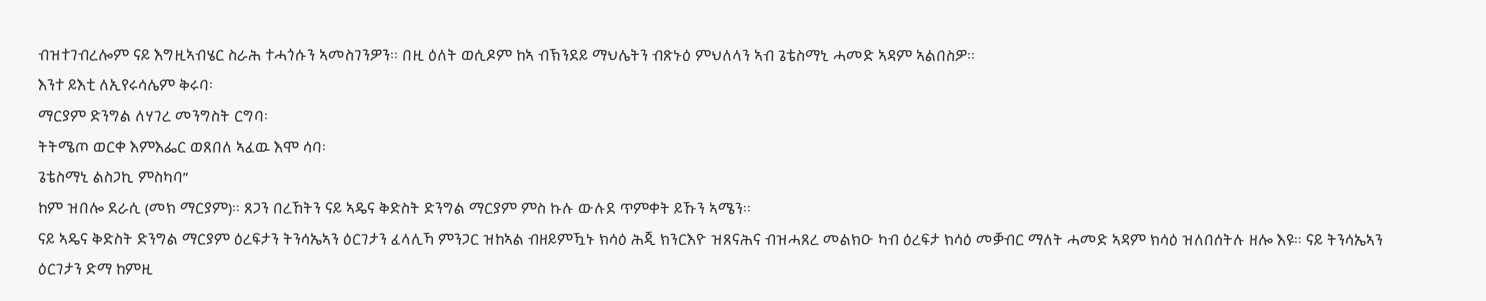ብዝተገብረሎም ናይ እግዚኣብሄር ስራሕ ተሓጎሱን ኣመስገንዎን። በዚ ዕለት ወሲዶም ከኣ ብኽንደይ ማህሌትን ብጽኑዕ ምህለላን ኣብ ጌቴስማኒ ሓመድ ኣዳም ኣልበስዎ።
እንተ ይእቲ ለኢየሩሳሌም ቅሩባ፡
ማርያም ድንግል ለሃገረ መንግስት ርግባ፡
ትትሜጦ ወርቀ እምእፌር ወጸበለ ኣፈዉ እሞ ሳባ፡
ጌቴስማኒ ልስጋኪ ምስካባ”
ከም ዝበሎ ደራሲ (መክ ማርያም)። ጸጋን በረኸትን ናይ ኣዴና ቅድስት ድንግል ማርያም ምስ ኩሉ ውሉደ ጥምቀት ይኹን ኣሜን።
ናይ ኣዴና ቅድስት ድንግል ማርያም ዕረፍታን ትንሳኤኣን ዕርገታን ፈላሊኻ ምንጋር ዝከኣል ብዘይምዃኑ ክሳዕ ሕጂ ክንርእዮ ዝጸናሕና ብዝሓጸረ መልክዑ ካብ ዕረፍታ ክሳዕ መቓብር ማለት ሓመድ ኣዳም ክሳዕ ዝለበሰትሉ ዘሎ እዩ። ናይ ትንሳኤኣን ዕርገታን ድማ ከምዚ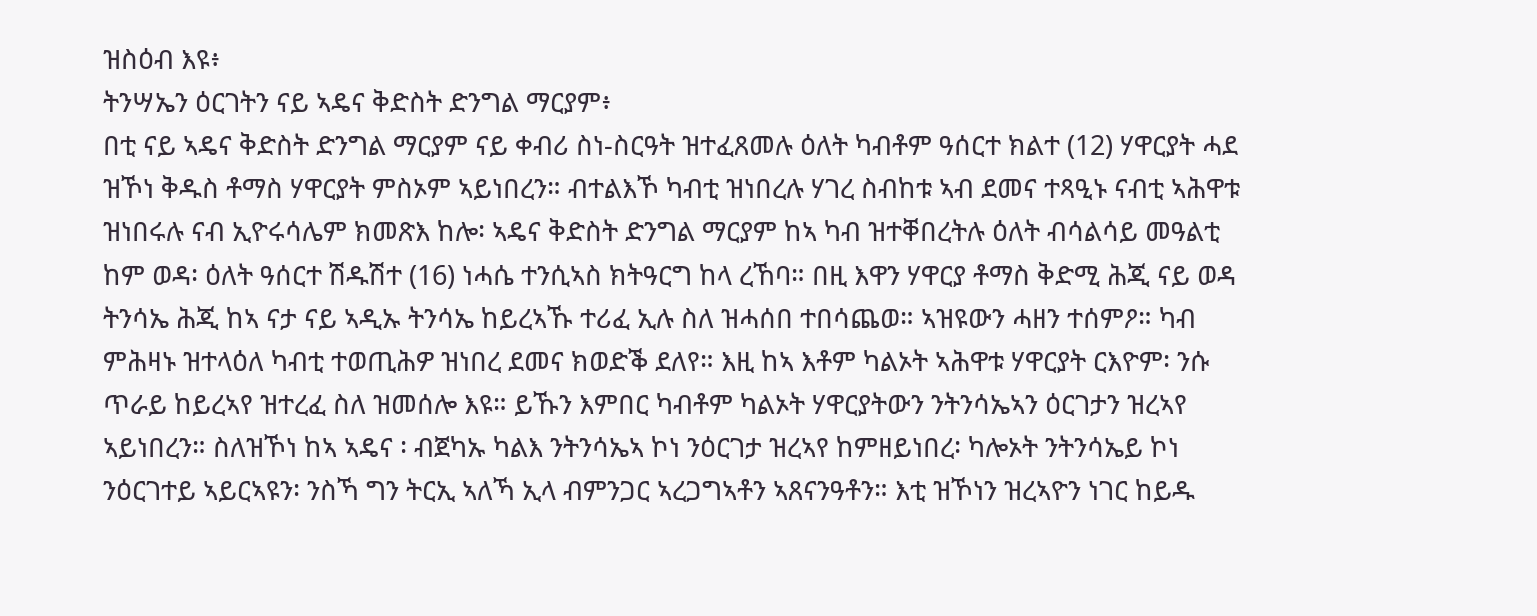ዝስዕብ እዩ፥
ትንሣኤን ዕርገትን ናይ ኣዴና ቅድስት ድንግል ማርያም፥
በቲ ናይ ኣዴና ቅድስት ድንግል ማርያም ናይ ቀብሪ ስነ-ስርዓት ዝተፈጸመሉ ዕለት ካብቶም ዓሰርተ ክልተ (12) ሃዋርያት ሓደ ዝኾነ ቅዱስ ቶማስ ሃዋርያት ምስኦም ኣይነበረን። ብተልእኾ ካብቲ ዝነበረሉ ሃገረ ስብከቱ ኣብ ደመና ተጻዒኑ ናብቲ ኣሕዋቱ ዝነበሩሉ ናብ ኢዮሩሳሌም ክመጽእ ከሎ፡ ኣዴና ቅድስት ድንግል ማርያም ከኣ ካብ ዝተቐበረትሉ ዕለት ብሳልሳይ መዓልቲ ከም ወዳ፡ ዕለት ዓሰርተ ሽዱሽተ (16) ነሓሴ ተንሲኣስ ክትዓርግ ከላ ረኸባ። በዚ እዋን ሃዋርያ ቶማስ ቅድሚ ሕጂ ናይ ወዳ ትንሳኤ ሕጂ ከኣ ናታ ናይ ኣዲኡ ትንሳኤ ከይረኣኹ ተሪፈ ኢሉ ስለ ዝሓሰበ ተበሳጨወ። ኣዝዩውን ሓዘን ተሰምዖ። ካብ ምሕዛኑ ዝተላዕለ ካብቲ ተወጢሕዎ ዝነበረ ደመና ክወድቕ ደለየ። እዚ ከኣ እቶም ካልኦት ኣሕዋቱ ሃዋርያት ርእዮም፡ ንሱ ጥራይ ከይረኣየ ዝተረፈ ስለ ዝመሰሎ እዩ። ይኹን እምበር ካብቶም ካልኦት ሃዋርያትውን ንትንሳኤኣን ዕርገታን ዝረኣየ ኣይነበረን። ስለዝኾነ ከኣ ኣዴና ፡ ብጀካኡ ካልእ ንትንሳኤኣ ኮነ ንዕርገታ ዝረኣየ ከምዘይነበረ፡ ካሎኦት ንትንሳኤይ ኮነ ንዕርገተይ ኣይርኣዩን፡ ንስኻ ግን ትርኢ ኣለኻ ኢላ ብምንጋር ኣረጋግኣቶን ኣጸናንዓቶን። እቲ ዝኾነን ዝረኣዮን ነገር ከይዱ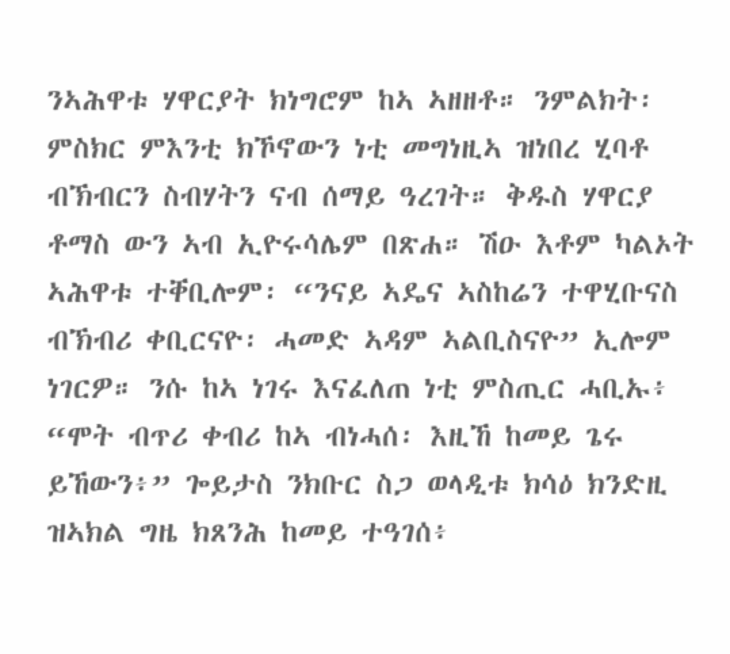ንኣሕዋቱ ሃዋርያት ክነግሮም ከኣ ኣዘዘቶ። ንምልክት፡ ምስክር ምእንቲ ክኾኖውን ነቲ መግነዚኣ ዝነበረ ሂባቶ ብኽብርን ስብሃትን ናብ ሰማይ ዓረገት። ቅዱስ ሃዋርያ ቶማስ ውን ኣብ ኢዮሩሳሌም በጽሐ። ሽዑ እቶም ካልኦት ኣሕዋቱ ተቐቢሎም፡ “ንናይ ኣዴና ኣስከሬን ተዋሂቡናስ ብኽብሪ ቀቢርናዮ፡ ሓመድ ኣዳም ኣልቢስናዮ” ኢሎም ነገርዎ። ንሱ ከኣ ነገሩ እናፈለጠ ነቲ ምስጢር ሓቢኡ፥ “ሞት ብጥሪ ቀብሪ ከኣ ብነሓሰ፡ እዚኸ ከመይ ጌሩ ይኸውን፥” ጐይታስ ንክቡር ስጋ ወላዲቱ ክሳዕ ክንድዚ ዝኣክል ግዜ ክጸንሕ ከመይ ተዓገሰ፥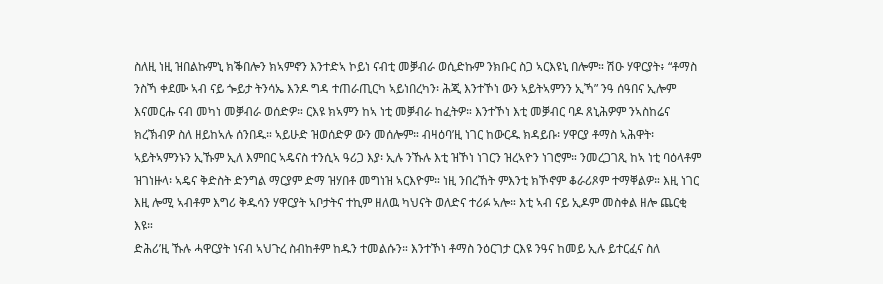ስለዚ ነዚ ዝበልኩምኒ ክቕበሎን ክኣምኖን እንተድኣ ኮይነ ናብቲ መቓብራ ወሲድኩም ንክቡር ስጋ ኣርእዩኒ በሎም። ሽዑ ሃዋርያት፥ “ቶማስ ንስኻ ቀደሙ ኣብ ናይ ጐይታ ትንሳኤ እንዶ ግዳ ተጠራጢርካ ኣይነበረካን፡ ሕጂ እንተኾነ ውን ኣይትኣምንን ኢኻ” ንዓ ሰዓበና ኢሎም እናመርሑ ናብ መካነ መቓብራ ወሰድዎ። ርእዩ ክኣምን ከኣ ነቲ መቓብራ ከፈትዎ። እንተኾነ እቲ መቓብር ባዶ ጸኒሕዎም ንኣስከሬና ክረኽብዎ ስለ ዘይከኣሉ ሰንበዱ። ኣይሁድ ዝወሰድዎ ውን መሰሎም። ብዛዕባ’ዚ ነገር ከውርዱ ክዳይቡ፡ ሃዋርያ ቶማስ ኣሕዋት፡ ኣይትኣምንኑን ኢኹም ኢለ እምበር ኣዴናስ ተንሲኣ ዓሪጋ እያ፡ ኢሉ ንኹሉ እቲ ዝኾነ ነገርን ዝረኣዮን ነገሮም። ንመረጋገጺ ከኣ ነቲ ባዕላቶም ዝገነዙላ፡ ኣዴና ቅድስት ድንግል ማርያም ድማ ዝሃበቶ መግነዝ ኣርእዮም። ነዚ ንበረኸት ምእንቲ ክኾኖም ቆራሪጾም ተማቐልዎ። እዚ ነገር እዚ ሎሚ ኣብቶም እግሪ ቅዱሳን ሃዋርያት ኣቦታትና ተኪም ዘለዉ ካህናት ወለድና ተሪፉ ኣሎ። እቲ ኣብ ናይ ኢዶም መስቀል ዘሎ ጨርቂ እዩ።
ድሕሪ’ዚ ኹሉ ሓዋርያት ነናብ ኣህጉረ ስብከቶም ከዱን ተመልሱን። እንተኾነ ቶማስ ንዕርገታ ርእዩ ንዓና ከመይ ኢሉ ይተርፈና ስለ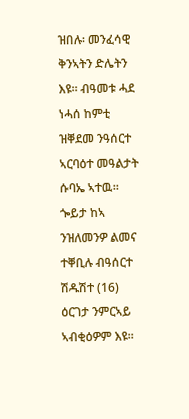ዝበሉ፡ መንፈሳዊ ቅንኣትን ድሌትን እዩ። ብዓመቱ ሓደ ነሓሰ ከምቲ ዝቐደመ ንዓሰርተ ኣርባዕተ መዓልታት ሱባኤ ኣተዉ። ጐይታ ከኣ ንዝለመንዎ ልመና ተቐቢሉ ብዓሰርተ ሽዱሽተ (16) ዕርገታ ንምርኣይ ኣብቂዕዎም እዩ።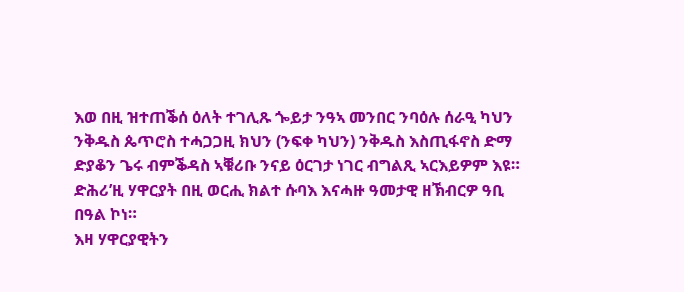እወ በዚ ዝተጠቕሰ ዕለት ተገሊጹ ጐይታ ንዓኣ መንበር ንባዕሉ ሰራዒ ካህን ንቅዱስ ጴጥሮስ ተሓጋጋዚ ክህን (ንፍቀ ካህን) ንቅዱስ እስጢፋኖስ ድማ ድያቆን ጌሩ ብምቕዳስ ኣቑሪቡ ንናይ ዕርገታ ነገር ብግልጺ ኣርእይዎም እዩ። ድሕሪ’ዚ ሃዋርያት በዚ ወርሒ ክልተ ሱባእ እናሓዙ ዓመታዊ ዘኽብርዎ ዓቢ በዓል ኮነ።
እዛ ሃዋርያዊትን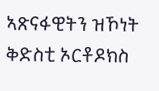ኣጽናፋዊትን ዝኾነት ቅድስቲ ኦርቶዶክስ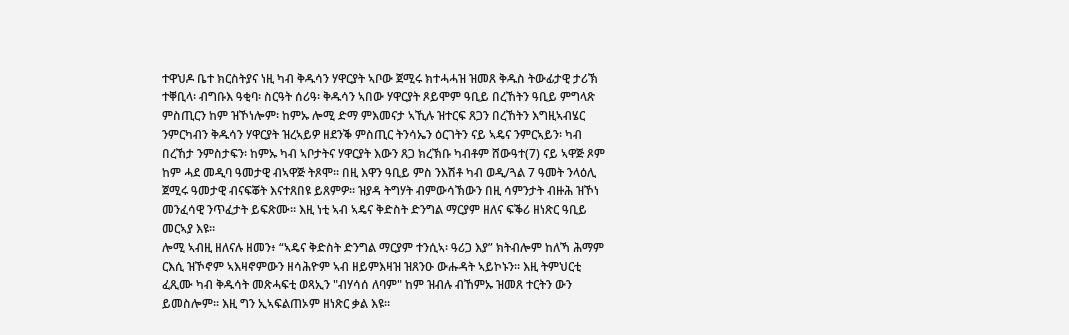ተዋህዶ ቤተ ክርስትያና ነዚ ካብ ቅዱሳን ሃዋርያት ኣቦው ጀሚሩ ክተሓሓዝ ዝመጸ ቅዱስ ትውፊታዊ ታሪኽ ተቐቢላ፡ ብግቡእ ዓቂባ፡ ስርዓት ሰሪዓ፡ ቅዱሳን ኣበው ሃዋርያት ጾይሞም ዓቢይ በረኸትን ዓቢይ ምግላጽ ምስጢርን ከም ዝኾነሎም፡ ከምኡ ሎሚ ድማ ምእመናታ ኣኺሉ ዝተርፍ ጸጋን በረኸትን እግዚኣብሄር ንምርካብን ቅዱሳን ሃዋርያት ዝረኣይዎ ዘደንቕ ምስጢር ትንሳኤን ዕርገትን ናይ ኣዴና ንምርኣይን፡ ካብ በረኸታ ንምስታፍን፡ ከምኡ ካብ ኣቦታትና ሃዋርያት እውን ጸጋ ክረኽቡ ካብቶም ሸውዓተ(7) ናይ ኣዋጅ ጾም ከም ሓደ መዲባ ዓመታዊ ብኣዋጅ ትጾሞ። በዚ እዋን ዓቢይ ምስ ንእሽቶ ካብ ወዲ/ጓል 7 ዓመት ንላዕሊ ጀሚሩ ዓመታዊ ብናፍቖት እናተጸበዩ ይጸምዎ። ዝያዳ ትግሃት ብምውሳኽውን በዚ ሳምንታት ብዙሕ ዝኾነ መንፈሳዊ ንጥፈታት ይፍጽሙ። እዚ ነቲ ኣብ ኣዴና ቅድስት ድንግል ማርያም ዘለና ፍቕሪ ዘነጽር ዓቢይ መርኣያ እዩ።
ሎሚ ኣብዚ ዘለናሉ ዘመን፥ “ኣዴና ቅድስት ድንግል ማርያም ተንሲኣ፡ ዓሪጋ እያ” ክትብሎም ከለኻ ሕማም ርእሲ ዝኾኖም ኣእዛኖምውን ዘሳሕዮም ኣብ ዘይምእዛዝ ዝጸንዑ ውሑዳት ኣይኮኑን። እዚ ትምህርቲ ፈጺሙ ካብ ቅዱሳት መጽሓፍቲ ወጻኢን "ብሃሳሰ ለባም" ከም ዝብሉ ብኸምኡ ዝመጸ ተርትን ውን ይመስሎም። እዚ ግን ኢኣፍልጠኦም ዘነጽር ቃል እዩ።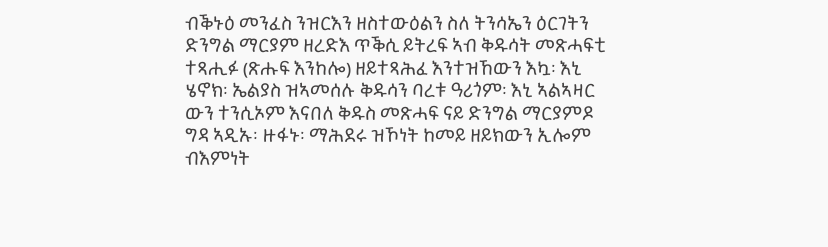ብቕኑዕ መንፈስ ንዝርእን ዘስተውዕልን ስለ ትንሳኤን ዕርገትን ድንግል ማርያም ዘረድእ ጥቕሲ ይትረፍ ኣብ ቅዱሳት መጽሓፍቲ ተጻሒፉ (ጽሑፍ እንከሎ) ዘይተጻሕፈ እንተዝኸውን እኳ፡ እኒ ሄኖክ፡ ኤልያስ ዝኣመሰሉ ቅዱሳን ባረቱ ዓሪጎም፡ እኒ ኣልኣዛር ውን ተንሲኦም እናበለ ቅዱስ መጽሓፍ ናይ ድንግል ማርያምዶ ግዳ ኣዲኡ፡ ዙፋኑ፡ ማሕደሩ ዝኾነት ከመይ ዘይክውን ኢሎም ብእምነት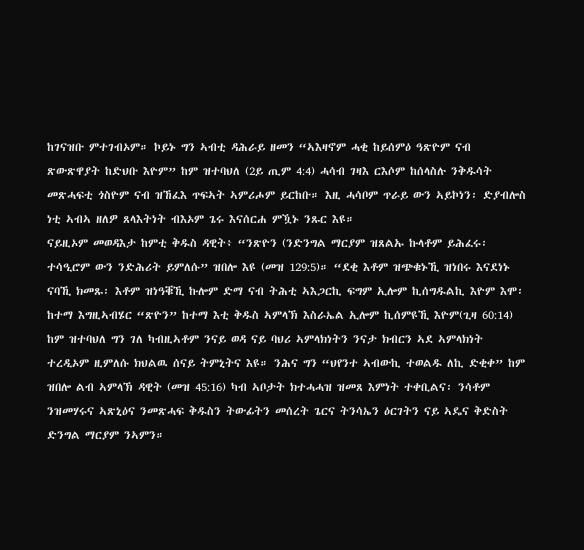ከገናዝቡ ምተገብኦም። ኮይኑ ግን ኣብቲ ዳሕራይ ዘመን “ኣእዛኖም ሓቂ ከይሰምዕ ዓጽዮም ናብ ጽውጽዋያት ከድህቡ እዮም” ከም ዝተባህለ (2ይ ጢም 4:4) ሓሳብ ገዛእ ርእሶም ከሰላስሉ ንቅዱሳት መጽሓፍቲ ጎስዮም ናብ ዝኸፈእ ጥፍኣት ኣምሪሖም ይርከቡ። እዚ ሓሳቦም ጥራይ ውን ኣይኮነን፡ ድያብሎስ ነቲ ኣብኣ ዘለዎ ጸላእትነት ብእኦም ጌሩ እናሰርሐ ምዃኑ ንጹር እዩ።
ናይዚኦም መወዳእታ ከምቲ ቅዱስ ዳዊት፥ “ንጽዮን (ንድንግል ማርያም ዝጸልኡ ኩላቶም ይሕፈሩ፡ ተሳዒሮም ውን ንድሕሪት ይምለሱ” ዝበሎ እዩ (መዝ 129:5)። “ደቂ እቶም ዝጭቁኑኺ ዝነበሩ እናደነኑ ናባኺ ክመጹ፡ እቶም ዝነዓቑኺ ኩሎም ድማ ናብ ትሕቲ ኣእጋርኪ ፍግም ኢሎም ኪሰግዱልኪ እዮም እሞ፡ ከተማ እግዚኣብሄር “ጽዮን” ከተማ እቲ ቅዱስ ኣምላኽ እስራኤል ኢሎም ኪሰምዩኺ እዮም(ጊዛ 60:14) ከም ዝተባህለ ግን ገለ ካብዚኣቶም ንናይ ወዳ ናይ ባህሪ ኣምላክነትን ንናታ ክብርን ኣደ ኣምላክነት ተረዲኦም ዚምለሱ ክህልዉ ሰናይ ትምኒትና እዩ። ንሕና ግን “ህየንተ ኣብውኪ ተወልዱ ለኪ ድቂቀ” ከም ዝበሎ ልብ ኣምላኽ ዳዊት (መዝ 45:16) ካብ ኣቦታት ክተሓሓዝ ዝመጸ እምነት ተቀቢልና፡ ንሳቶም ንዝመሃሩና ኣጽኒዕና ንመጽሓፍ ቅዱስን ትውፊትን መሰረት ጌርና ትንሳኤን ዕርገትን ናይ ኣዴና ቅድስት ድንግል ማርያም ንኣምን።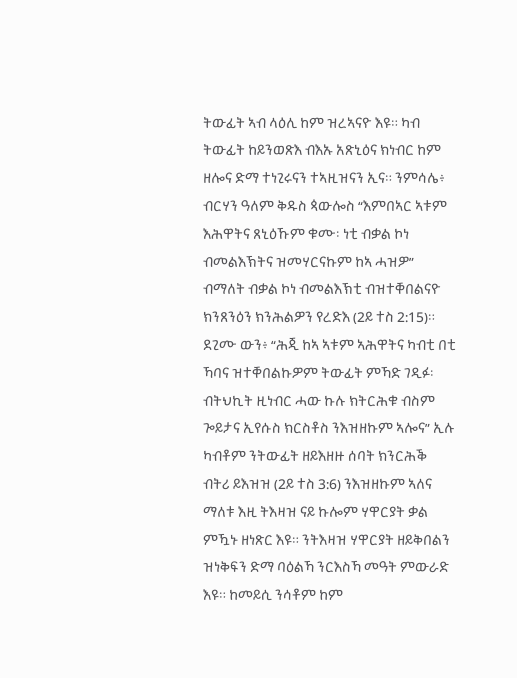ትውፊት ኣብ ላዕሊ ከም ዝረኣናዮ እዩ። ካብ ትውፊት ከይንወጽእ ብእኡ አጽኒዕና ክነብር ከም ዘሎና ድማ ተነጊሩናን ተኣዚዝናን ኢና። ንምሳሌ፥ ብርሃን ዓለም ቅዱስ ጳውሎስ “እምበኣር ኣቱም እሕዋትና ጸኒዕኹም ቁሙ፡ ነቲ ብቃል ኮነ ብመልእኽትና ዝመሃርናኩም ከኣ ሓዝዎ” ብማለት ብቃል ኮነ ብመልእኽቲ ብዝተቐበልናዮ ክንጸንዕን ክንሕልዎን የረድእ (2ይ ተስ 2:15)። ደጊሙ ውን፥ “ሕጂ ከኣ ኣቱም ኣሕዋትና ካብቲ በቲ ኻባና ዝተቐበልኩዎም ትውፊት ምኻድ ገዲፉ፡ ብትህኪት ዚነብር ሓው ኩሉ ክትርሕቁ ብስም ጐይታና ኢየሱስ ክርስቶስ ንእዝዘኩም ኣሎና” ኢሉ ካብቶም ንትውፊት ዘይእዘዙ ሰባት ክንርሕቕ ብትሪ ይእዝዝ (2ይ ተስ 3:6) ንእዝዘኩም ኣለና ማለቱ እዚ ትእዛዝ ናይ ኩሎም ሃዋርያት ቃል ምዃኑ ዘነጽር እዩ። ንትእዛዝ ሃዋርያት ዘይቅበልን ዝነቅፍን ድማ ባዕልኻ ንርእስኻ መዓት ምውራድ እዩ። ከመይሲ ንሳቶም ከም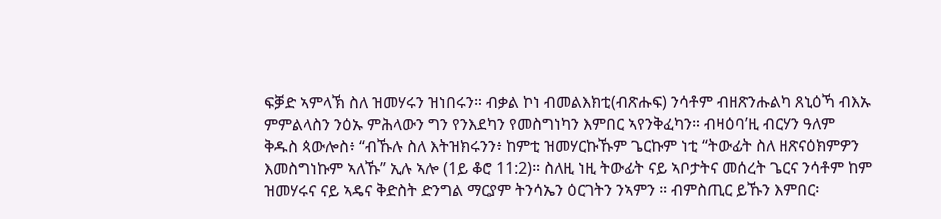ፍቓድ ኣምላኽ ስለ ዝመሃሩን ዝነበሩን። ብቃል ኮነ ብመልእክቲ(ብጽሑፍ) ንሳቶም ብዘጽንሑልካ ጸኒዕኻ ብእኡ ምምልላስን ንዕኡ ምሕላውን ግን የንእደካን የመስግነካን እምበር ኣየንቅፈካን። ብዛዕባ’ዚ ብርሃን ዓለም ቅዱስ ጳውሎስ፥ “ብኹሉ ስለ እትዝክሩንን፥ ከምቲ ዝመሃርኩኹም ጌርኩም ነቲ “ትውፊት ስለ ዘጽናዕክምዎን እመስግነኩም ኣለኹ” ኢሉ ኣሎ (1ይ ቆሮ 11:2)። ስለዚ ነዚ ትውፊት ናይ ኣቦታትና መሰረት ጌርና ንሳቶም ከም ዝመሃሩና ናይ ኣዴና ቅድስት ድንግል ማርያም ትንሳኤን ዕርገትን ንኣምን ። ብምስጢር ይኹን እምበር፡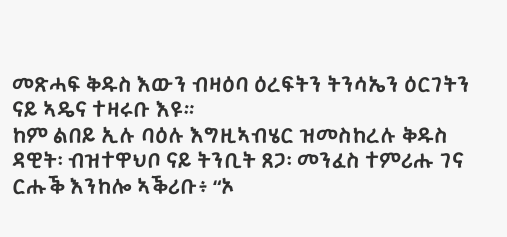መጽሓፍ ቅዱስ እውን ብዛዕባ ዕረፍትን ትንሳኤን ዕርገትን ናይ ኣዴና ተዛሩቡ እዩ።
ከም ልበይ ኢሉ ባዕሉ እግዚኣብሄር ዝመስከረሉ ቅዱስ ዳዊት፡ ብዝተዋህቦ ናይ ትንቢት ጸጋ፡ መንፈስ ተምሪሑ ገና ርሑቕ እንከሎ ኣቕሪቡ፥ “ኦ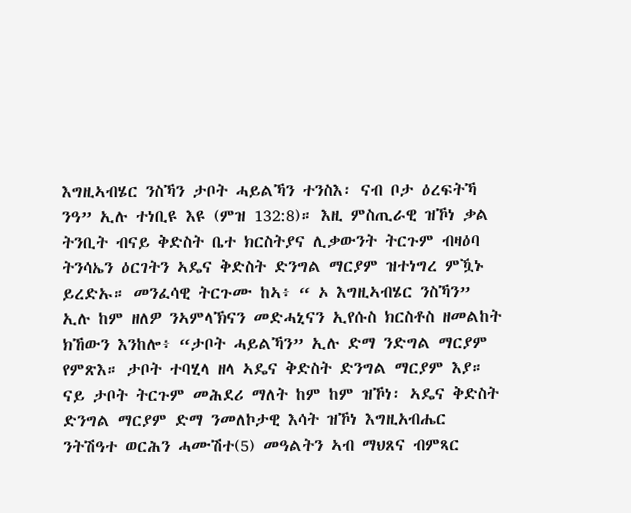እግዚኣብሄር ንስኻን ታቦት ሓይልኻን ተንስእ፡ ናብ ቦታ ዕረፍትኻ ንዓ” ኢሉ ተነቢዩ እዩ (ምዝ 132:8)። እዚ ምስጢራዊ ዝኾነ ቃል ትንቢት ብናይ ቅድስት ቤተ ክርስትያና ሊቃውንት ትርጉም ብዛዕባ ትንሳኤን ዕርገትን ኣዴና ቅድስት ድንግል ማርያም ዝተነግረ ምዃኑ ይረድኡ። መንፈሳዊ ትርጉሙ ከኣ፥ “ ኦ እግዚኣብሄር ንስኻን” ኢሉ ከም ዘለዎ ንኣምላኽናን መድሓኒናን ኢየሱስ ክርስቶስ ዘመልከት ክኸውን እንከሎ፥ “ታቦት ሓይልኻን” ኢሉ ድማ ንድግል ማርያም የምጽእ። ታቦት ተባሂላ ዘላ ኣዴና ቅድስት ድንግል ማርያም እያ። ናይ ታቦት ትርጉም መሕደሪ ማለት ከም ከም ዝኾነ፡ ኣዴና ቅድስት ድንግል ማርያም ድማ ንመለኮታዊ እሳት ዝኾነ እግዚአብሔር ንትሽዓተ ወርሕን ሓሙሽተ(5) መዓልትን ኣብ ማህጸና ብምጻር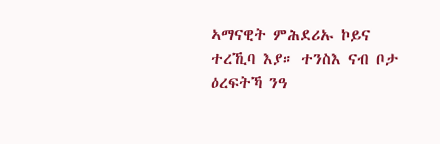ኣማናዊት ምሕደሪኡ ኮይና ተረኺባ እያ። ተንስእ ናብ ቦታ ዕረፍትኻ ንዓ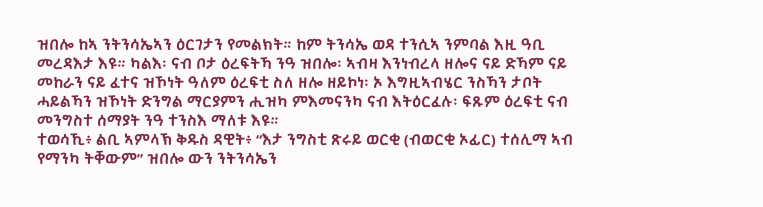ዝበሎ ከኣ ንትንሳኤኣን ዕርገታን የመልክት። ከም ትንሳኤ ወዳ ተንሲኣ ንምባል እዚ ዓቢ መረዳእታ እዩ። ካልእ፡ ናብ ቦታ ዕረፍትኻ ንዓ ዝበሎ፡ ኣብዛ እንነብረላ ዘሎና ናይ ድኻም ናይ መከራን ናይ ፈተና ዝኾነት ዓለም ዕረፍቲ ስለ ዘሎ ዘይኮነ፡ ኦ እግዚኣብሄር ንስኻን ታቦት ሓይልኻን ዝኾነት ድንግል ማርያምን ሒዝካ ምእመናንካ ናብ እትዕርፈሉ፡ ፍጹም ዕረፍቲ ናብ መንግስተ ሰማያት ንዓ ተንስእ ማለቱ እዩ።
ተወሳኺ፥ ልቢ ኣምላኽ ቅዱስ ዳዊት፥ “እታ ንግስቲ ጽሩይ ወርቂ (ብወርቂ ኦፊር) ተሰሊማ ኣብ የማንካ ትቐውም” ዝበሎ ውን ንትንሳኤን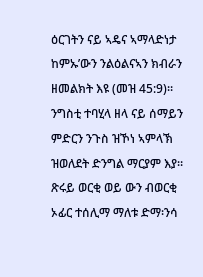ዕርገትን ናይ ኣዴና ኣማላድነታ ከምኡ’ውን ንልዕልናኣን ክብራን ዘመልክት እዩ (መዝ 45:9)። ንግስቲ ተባሂላ ዘላ ናይ ሰማይን ምድርን ንጉስ ዝኾነ ኣምላኽ ዝወለደት ድንግል ማርያም እያ። ጽሩይ ወርቂ ወይ ውን ብወርቂ ኦፊር ተሰሊማ ማለቱ ድማ፡ንሳ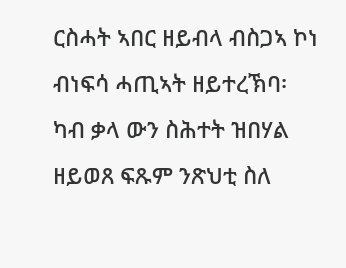ርስሓት ኣበር ዘይብላ ብስጋኣ ኮነ ብነፍሳ ሓጢኣት ዘይተረኽባ፡ ካብ ቃላ ውን ስሕተት ዝበሃል ዘይወጸ ፍጹም ንጽህቲ ስለ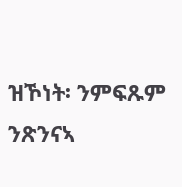ዝኾነት፡ ንምፍጹም ንጽንናኣ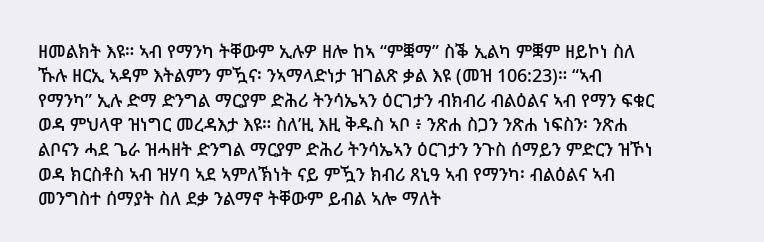ዘመልክት እዩ። ኣብ የማንካ ትቐውም ኢሉዎ ዘሎ ከኣ “ምቛማ” ስቕ ኢልካ ምቛም ዘይኮነ ስለ ኹሉ ዘርኢ ኣዳም እትልምን ምዃና፡ ንኣማላድነታ ዝገልጽ ቃል እዩ (መዝ 106:23)። “ኣብ የማንካ” ኢሉ ድማ ድንግል ማርያም ድሕሪ ትንሳኤኣን ዕርገታን ብክብሪ ብልዕልና ኣብ የማን ፍቁር ወዳ ምህላዋ ዝነግር መረዳእታ እዩ። ስለ’ዚ እዚ ቅዱስ ኣቦ ፥ ንጽሐ ስጋን ንጽሐ ነፍስን፡ ንጽሐ ልቦናን ሓደ ጌራ ዝሓዘት ድንግል ማርያም ድሕሪ ትንሳኤኣን ዕርገታን ንጉስ ሰማይን ምድርን ዝኾነ ወዳ ክርስቶስ ኣብ ዝሃባ ኣደ ኣምለኽነት ናይ ምዃን ክብሪ ጸኒዓ ኣብ የማንካ፡ ብልዕልና ኣብ መንግስተ ሰማያት ስለ ደቃ ንልማኖ ትቐውም ይብል ኣሎ ማለት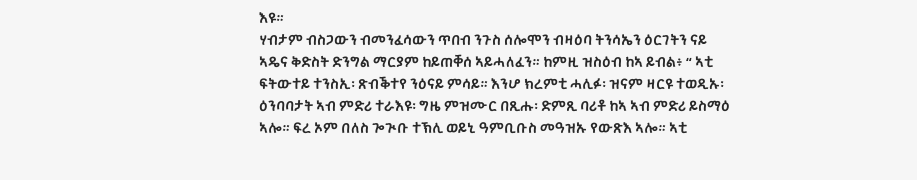እዩ።
ሃብታም ብስጋውን ብመንፈሳውን ጥበብ ንጉስ ሰሎሞን ብዛዕባ ትንሳኤን ዕርገትን ናይ ኣዴና ቅድስት ድንግል ማርያም ከይጠቐሰ ኣይሓለፈን። ከምዚ ዝስዕብ ከኣ ይብል፥ “ ኣቲ ፍትውተይ ተንስኢ፡ ጽብቕተየ ንዕናይ ምሳይ። እንሆ ክረምቲ ሓሊፉ፡ ዝናም ዛርዩ ተወዲኡ፡ ዕንባባታት ኣብ ምድሪ ተራእዩ፡ ግዜ ምዝሙር በጺሑ፡ ድምጺ ባሪቶ ከኣ ኣብ ምድሪ ይስማዕ ኣሎ። ፍረ ኦም በለስ ጐጒቡ ተኽሊ ወይኒ ዓምቢቡስ መዓዝኡ የውጽእ ኣሎ። ኣቲ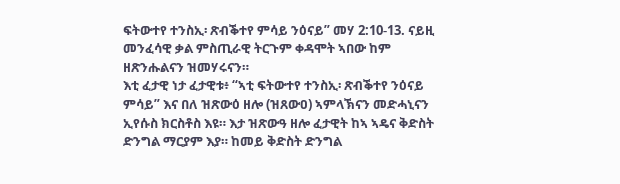ፍትውተየ ተንስኢ፡ ጽብቕተየ ምሳይ ንዕናይ” መሃ 2:10-13. ናይዚ መንፈሳዊ ቃል ምስጢራዊ ትርጉም ቀዳሞት ኣበው ከም ዘጽንሑልናን ዝመሃሩናን።
እቲ ፈታዊ ነታ ፈታዊቱ፥ “ኣቲ ፍትውተየ ተንስኢ፡ ጽብቕተየ ንዕናይ ምሳይ” እና በለ ዝጽውዕ ዘሎ (ዝጸውዐ) ኣምላኽናን መድሓኒናን ኢየሱስ ክርስቶስ እዩ። እታ ዝጽውዓ ዘሎ ፈታዊት ከኣ ኣዴና ቅድስት ድንግል ማርያም እያ። ከመይ ቅድስት ድንግል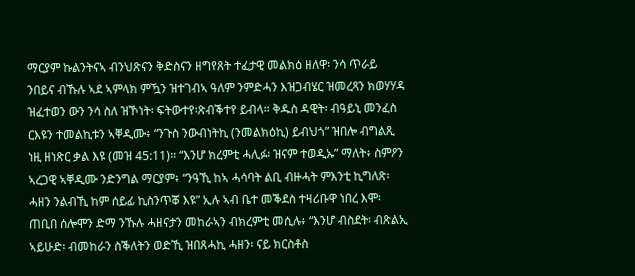ማርያም ኩልንትናኣ ብንህጽናን ቅድስናን ዘግየጸት ተፈታዊ መልክዕ ዘለዋ፡ ንሳ ጥራይ ንበይና ብኹሉ ኣደ ኣምላክ ምዃን ዝተገብኣ ዓለም ንምድሓን እዝጋብሄር ዝመረጻን ክወሃሃዳ ዝፈተወን ውን ንሳ ስለ ዝኾነት፡ ፍትውተየ፡ጽብቕተየ ይብላ። ቅዱስ ዳዊት፡ ብዓይኒ መንፈስ ርእዩን ተመልኪቱን ኣቐዲሙ፥ “ንጉስ ንውብነትኪ (ንመልክዕኪ) ይብህጎ” ዝበሎ ብግልጺ ነዚ ዘነጽር ቃል እዩ (መዝ 45:11)። “እንሆ ክረምቲ ሓሊፉ፡ ዝናም ተወዲኡ” ማለት፥ ስምዖን ኣረጋዊ ኣቐዲሙ ንድንግል ማርያም፥ “ንዓኺ ከኣ ሓሳባት ልቢ ብዙሓት ምእንቲ ኪግለጽ፡ ሓዘን ንልብኺ ከም ሰይፊ ኪስንጥቖ እዩ” ኢሉ ኣብ ቤተ መቕደስ ተዛሪቡዋ ነበረ እሞ፡ ጠቢበ ሰሎሞን ድማ ንኹሉ ሓዘናታን መከራኣን ብክረምቲ መሲሉ፥ “እንሆ ብስደት፡ ብጽልኢ ኣይሁድ፡ ብመከራን ስቕለትን ወድኺ ዝበጸሓኪ ሓዘን፡ ናይ ክርስቶስ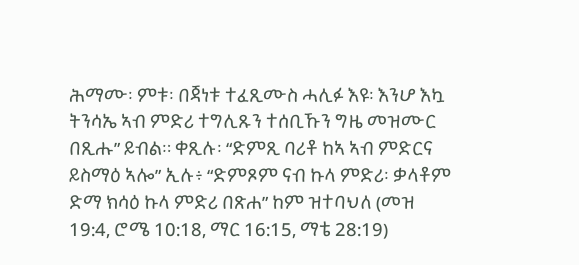ሕማሙ፡ ምቱ፡ በጃነቱ ተፈጺሙስ ሓሊፉ እዩ፡ እንሆ እኳ ትንሳኤ ኣብ ምድሪ ተግሊጹን ተሰቢኹን ግዜ መዝሙር በጺሑ” ይብል። ቀጺሉ፡ “ድምጺ ባሪቶ ከኣ ኣብ ምድርና ይስማዕ ኣሎ” ኢሉ፥ “ድምጾም ናብ ኩላ ምድሪ፡ ቃላቶም ድማ ክሳዕ ኩላ ምድሪ በጽሐ” ከም ዝተባህለ (መዝ 19:4, ሮሜ 10:18, ማር 16:15, ማቴ 28:19)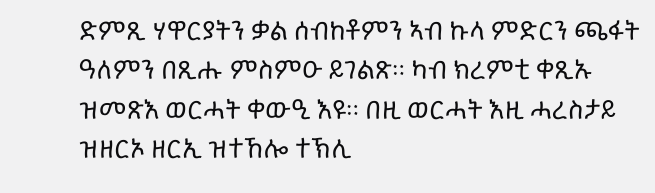ድምጺ ሃዋርያትን ቃል ሰብከቶምን ኣብ ኩላ ምድርን ጫፋት ዓለምን በጺሑ ምስምዑ ይገልጽ። ካብ ክረምቲ ቀጺኡ ዝመጽእ ወርሓት ቀውዒ እዩ። በዚ ወርሓት እዚ ሓረስታይ ዝዘርኦ ዘርኢ ዝተኸሎ ተኽሊ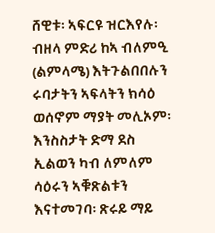ሸዊቱ፡ ኣፍርዩ ዝርእየሉ፡ ብዘላ ምድሪ ከኣ ብለምዒ (ልምላሜ) እትጉልበበሉን ሩባታትን ኣፍላትን ክሳዕ ወሰኖም ማያት መሊኦም፡ እንስስታት ድማ ደስ ኢልወን ካብ ለምለም ሳዕሩን ኣቑጽልቱን እናተመገባ፡ ጽሩይ ማይ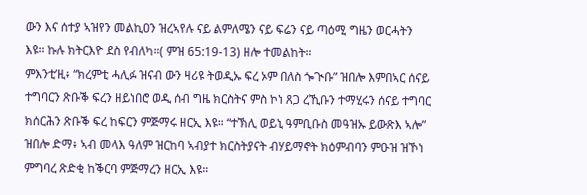ውን እና ሰተያ ኣዝየን መልኪዐን ዝረኣየሉ ናይ ልምለሜን ናይ ፍሬን ናይ ጣዕሚ ግዜን ወርሓትን እዩ። ኩሉ ክትርእዮ ደስ የብለካ።( ምዝ 65:19-13) ዘሎ ተመልከት።
ምእንቲ’ዚ፥ “ክረምቲ ሓሊፉ ዝናብ ውን ዛሪዩ ትወዲኡ ፍረ ኦም በለስ ጐጒቡ” ዝበሎ እምበኣር ሰናይ ተግባርን ጽቡቕ ፍረን ዘይነበሮ ወዲ ሰብ ግዜ ክርስትና ምስ ኮነ ጸጋ ረኺቡን ተማሂሩን ሰናይ ተግባር ክሰርሕን ጽቡቕ ፍረ ከፍርን ምጅማሩ ዘርኢ እዩ። “ተኽሊ ወይኒ ዓምቢቡስ መዓዝኡ ይውጽእ ኣሎ” ዝበሎ ድማ፥ ኣብ መላእ ዓለም ዝርከባ ኣብያተ ክርስትያናት ብሃይማኖት ክዕምብባን ምዑዝ ዝኾነ ምግባረ ጽድቂ ከቕርባ ምጅማረን ዘርኢ እዩ።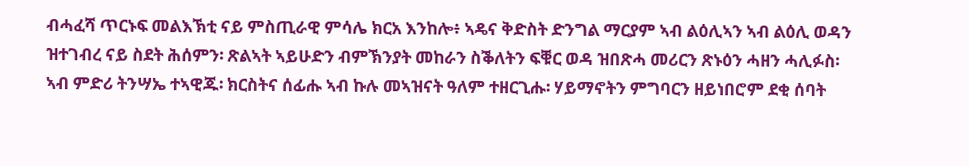ብሓፈሻ ጥርኑፍ መልእኽቲ ናይ ምስጢራዊ ምሳሌ ክርአ እንከሎ፥ ኣዴና ቅድስት ድንግል ማርያም ኣብ ልዕሊኣን ኣብ ልዕሊ ወዳን ዝተገብረ ናይ ስደት ሕሰምን፡ ጽልኣት ኣይሁድን ብምኽንያት መከራን ስቕለትን ፍቑር ወዳ ዝበጽሓ መሪርን ጽኑዕን ሓዘን ሓሊፉስ፡ ኣብ ምድሪ ትንሣኤ ተኣዊጁ፡ ክርስትና ሰፊሑ ኣብ ኩሉ መኣዝናት ዓለም ተዘርጊሑ፡ ሃይማኖትን ምግባርን ዘይነበሮም ደቂ ሰባት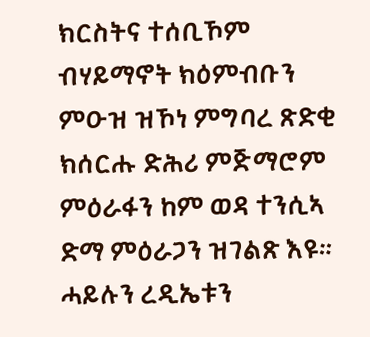ክርስትና ተሰቢኾም ብሃይማኖት ክዕምብቡን ምዑዝ ዝኾነ ምግባረ ጽድቂ ክሰርሑ ድሕሪ ምጅማሮም ምዕራፋን ከም ወዳ ተንሲኣ ድማ ምዕራጋን ዝገልጽ እዩ።
ሓይሉን ረዲኤቱን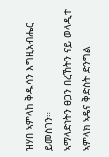ዝሃበ ኣምላከ ቅዱሳን እግዚአብሔር ይመስገን።
ኣማላድነትን ፀጋን በረኸትን ናይ ወላዲተ ኣምላክ ኣዴና ቅድስት ድንግል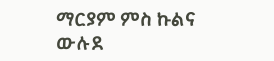ማርያም ምስ ኩልና ውሉደ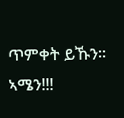ጥምቀት ይኹን።
ኣሜን!!!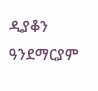ዲያቆን ዓንደማርያም